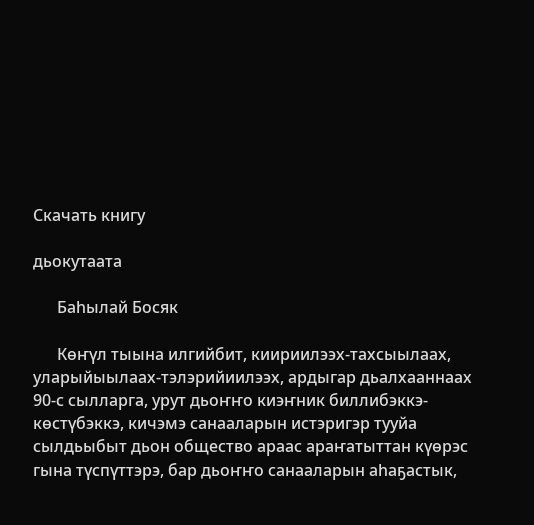Скачать книгу

дьокутаата

      Баһылай Босяк

      Көҥүл тыына илгийбит, киириилээх-тахсыылаах, уларыйыылаах-тэлэрийиилээх, ардыгар дьалхааннаах 90-с сылларга, урут дьоҥҥо киэҥник биллибэккэ-көстүбэккэ, кичэмэ санааларын истэригэр тууйа сылдьыбыт дьон общество араас араҥатыттан күөрэс гына түспүттэрэ, бар дьоҥҥо санааларын аһаҕастык,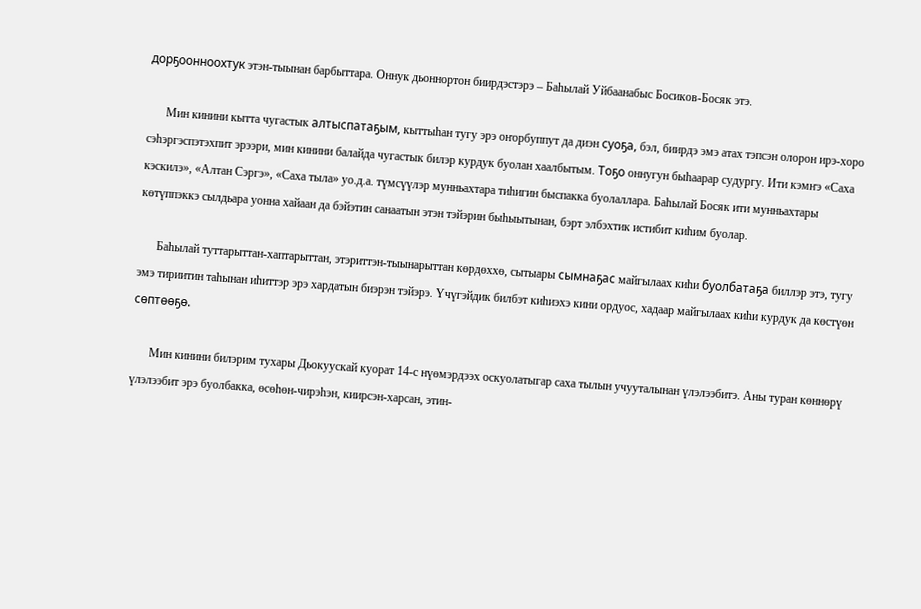дорҕоонноохтук этэн-тыынан барбыттара. Оннук дьоннортон биирдэстэрэ – Баһылай Уйбаанабыс Босиков-Босяк этэ.

      Мин кинини кытта чугастык алтыспатаҕым, кыттыһан тугу эрэ оҥорбуппут да диэн суоҕа, бэл, биирдэ эмэ атах тэпсэн олорон ирэ-хоро сэһэргэспэтэхпит эрээри, мин кинини балайда чугастык билэр курдук буолан хаалбытым. Тоҕо оннугун быһаарар судургу. Ити кэмҥэ «Саха кэскилэ», «Алтан Сэргэ», «Саха тыла» уо.д.а. түмсүүлэр мунньахтара тиһигин быспакка буолаллара. Баһылай Босяк ити мунньахтары көтүппэккэ сылдьара уонна хайаан да бэйэтин санаатын этэн тэйэрин быһыытынан, бэрт элбэхтик истибит киһим буолар.

      Баһылай туттарыттан-хаптарыттан, этэриттэн-тыынарыттан көрдөххө, сытыары сымнаҕас майгылаах киһи буолбатаҕа биллэр этэ, тугу эмэ тириитин таһынан иһиттэр эрэ хардатын биэрэн тэйэрэ. Үчүгэйдик билбэт киһиэхэ кини ордуос, хадаар майгылаах киһи курдук да көстүөн сөптөөҕө.

      Мин кинини билэрим тухары Дьокуускай куорат 14-с нүөмэрдээх оскуолатыгар саха тылын учууталынан үлэлээбитэ. Аны туран көннөрү үлэлээбит эрэ буолбакка, өсөһөн-чирэһэн, киирсэн-харсан, этин-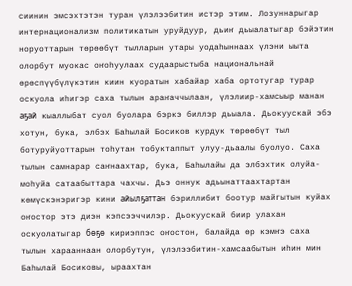сиинин эмсэхтэтэн туран үлэлээбитин истэр этим. Лозуннарыгар интернационализм политикатын уруйдуур, дьиҥ дьыалатыгар бэйэтин норуоттарын төрөөбүт тылларын утары уодаһыннаах үлэни ыыта олорбут муокас оҥоһуулаах судаарыстыба национальнай өрөспүүбүлүкэтин киин куоратын хабайар хаба ортотугар турар оскуола иһигэр саха тылын араҥаччылаан, үлэлиир-хамсыыр манан аҕай кыаллыбат суол буолара бэркэ биллэр дьыала. Дьокуускай эбэ хотун, бука, элбэх Баһылай Босиков курдук төрөөбүт тыл ботуруйуоттарын тоһутан тобуктаппыт улуу-дьаалы буолуо. Саха тылын самнарар саҥнаахтар, бука, Баһылайы да элбэхтик олуйа-моһуйа сатаабыттара чахчы. Дьэ оннук адьынаттаахтартан көмүскэнэригэр кини айылҕаттан бэриллибит боотур майгытын куйах оҥостор этэ диэн кэпсээччилэр. Дьокуускай биир улахан оскуолатыгар бөҕө кириэппэс оҥостон, балайда өр кэмҥэ саха тылын харааннаан олорбутун, үлэлээбитин-хамсаабытын иһин мин Баһылай Босиковы, ыраахтан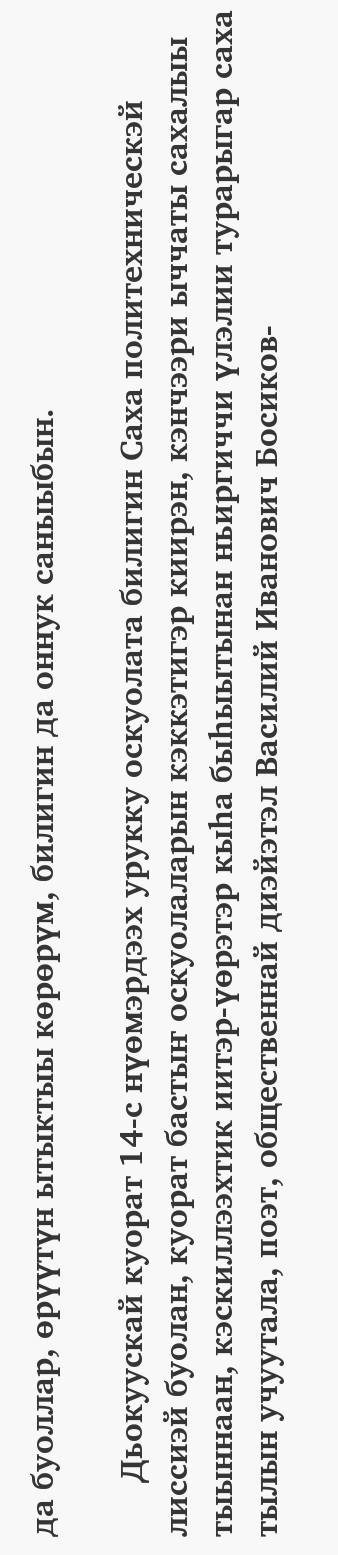да буоллар, өрүүтүн ытыктыы көрөрүм, билигин да оннук саныыбын.

      Дьокуускай куорат 14-с нүөмэрдээх урукку оскуолата билигин Саха политехническэй лиссиэй буолан, куорат бастыҥ оскуолаларын кэккэтигэр киирэн, кэнчээри ыччаты сахалыы тыыннаан, кэскиллээхтик иитэр-үөрэтэр кыһа быһыытынан ньиргиччи үлэлии турарыгар саха тылын учуутала, поэт, общественнай диэйэтэл Василий Иванович Босиков-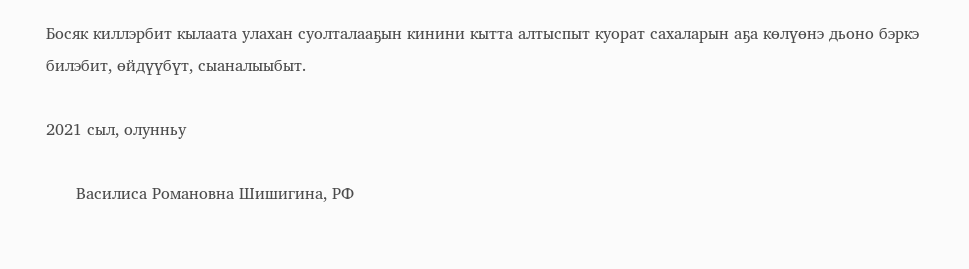Босяк киллэрбит кылаата улахан суолталааҕын кинини кытта алтыспыт куорат сахаларын аҕа көлүөнэ дьоно бэркэ билэбит, өйдүүбүт, сыаналыыбыт.

2021 сыл, олунньу

      Василиса Романовна Шишигина, РФ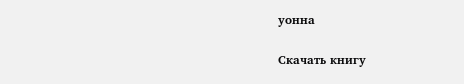уонна

Скачать книгу